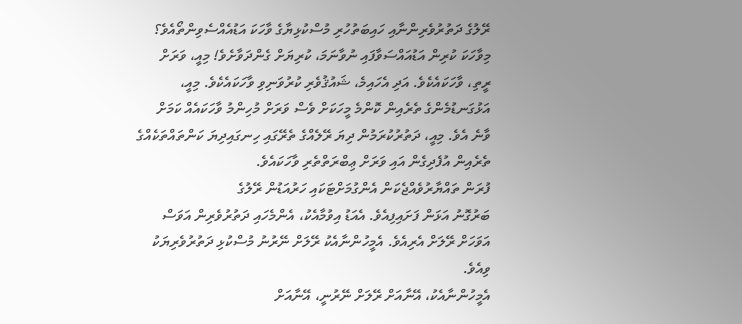ރޭލުގެ ދަތުރުވެރިންނާއި ހައިބަތުހުރި މުސްކުޅިޔާގެ ވާހަކަ އަޑުއެއްސެވިންތޯއެވެ؟ މިވާހަކަ ކުރިން އަޑުއައްސަވާފައި ނުވާނަމަ، ކުރިޔަށް ގެންދަވާށެވެ! މިއީ، ވަރަށް ރީތި، ވާހަކައެކެވެ. އަދި އެހައިމެ، ޝައުޤުވެރި ކުރުވަނިވި ވާހަކައެކެވެ. މިއީ، އަޅުގަނޑުމެންގެ ތެރެއިން ކޮންމެ މީހަކަށް ވެސް ވަރަށް މުހިންމު ވާހަކައެއް ކަމަށް ވާނެ އެވެ. މިއީ، ދަތުރުކުރަމުން ދިޔަ ރޭލެއްގެ ތެރޭގައި ހިނގައިދިޔަ ކަންތައްތަކެއްގެ ތެރެއިން އުފެދިގެން އައި ވަރަށް ޢިބްރަތްތެރި ވާހަކައެވެ.
ފުރަން ތައްޔާރުވެއްޖެކަން އެންގުމަށްޓަކައި ހަރުއަޑުން ރޭލުގެ
ބަރުގޮނު އަޅަން ފަށައިފިއެވެ. އެއަޑު އިވުމާއެކު، އެންމެހައި ދަތުރުވެރިން އަވަސް
އަވަހަށް ރޭލަށް އެރިއެވެ. އެމީހުންނާއެކު ރޭލަށް ނޭރުނު މުސްކުޅި ދަތުރުވެރިޔަކު ވިއެވެ.
އެމީހުންނާއެކު، އޭނާއަށް ރޭލަށް ނޭރުނީ، އޭނާއަށް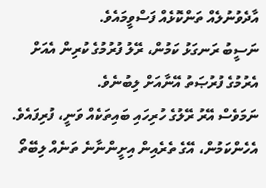އާދެވުނުލެއް ތަންކޮޅެއް ފަސްވީމައެވެ.
ނަސީބު ރަނގަޅު ކަމުން، ރޭލު ފުރުމުގެ ކުރިން އެއަށް އެރުމުގެ ފުރުޞަތު އޭނާއަށް ލިބުނެވެ.
ނަމަވެސް އޭރު ރޭލުގެ ހުރިހައި ބައިތަކެއް ވަނީ، ފުރިފައެވެ. އެހެންކަމުން، އޭގެ ތެރެއިން އިށީންނާނެ ތަނެއް ލިބޭތޯ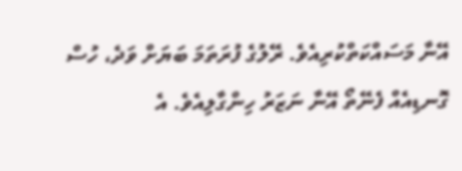އޭނާ މަސައްކަތްކުރިއެވެ. ރޭލުގެ ފުރަތަމަ ބަޔަށް ވަދެ، ހުސް ގޮނޑިއެއް ފެނޭތޯ އޭނާ ނަޒަރު ހިންގާލިއެވެ. އެ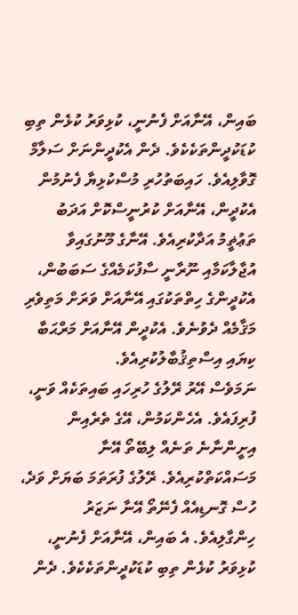ބައިން، އޭނާއަށް ފެނުނީ، ކުޅިވަރު ކުޅެން ތިބި ކުޑަކުދީންތަކެކެވެ. ދެން އެކުދީންނަށް ސަލާމް ގޮވާލިއެވެ. ހައިބަތުހުރި މުސްކުޅިޔާ ފެނުމުން އެކުދީން، އޭނާއަށް ކުރުނީސްކޮށް އަދަބު ތަޢުޡީމު އަދާކުރިއެވެ. އޭނާގެ މޫނުގައިވާ އުޖާލާކަމާއި ނޫރާނީ ސާފުކަމެއްގެ ސަބަބުން، އެކުދީންގެ ހިތްތަކުގައި އޭނާއަށް ވަރަށް މަތިވެރި މަޤާމެއް ދެވުނެވެ. އެކުދީން އޭނާއަށް މަރްޙަބާ ކިޔައި އިސްތިޤުބާލުކުރިއެވެ.
ނަމަވެސް އޭރު ރޭލުގެ ހުރިހައި ބައިތަކެއް ވަނީ، ފުރިފައެވެ. އެހެންކަމުން، އޭގެ ތެރެއިން އިށީންނާނެ ތަނެއް ލިބޭތޯ އޭނާ މަސައްކަތްކުރިއެވެ. ރޭލުގެ ފުރަތަމަ ބަޔަށް ވަދެ، ހުސް ގޮނޑިއެއް ފެނޭތޯ އޭނާ ނަޒަރު ހިންގާލިއެވެ. އެ ބައިން، އޭނާއަށް ފެނުނީ، ކުޅިވަރު ކުޅެން ތިބި ކުޑަކުދީންތަކެކެވެ. ދެން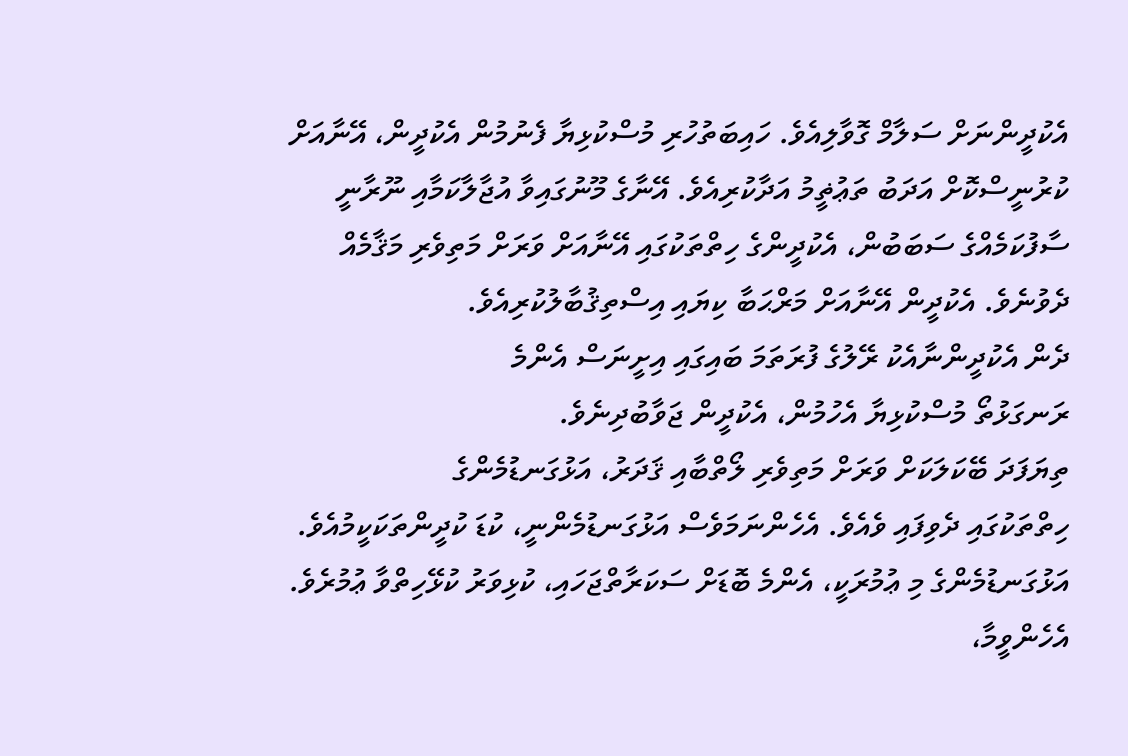އެކުދީންނަށް ސަލާމް ގޮވާލިއެވެ. ހައިބަތުހުރި މުސްކުޅިޔާ ފެނުމުން އެކުދީން، އޭނާއަށް ކުރުނީސްކޮށް އަދަބު ތަޢުޡީމު އަދާކުރިއެވެ. އޭނާގެ މޫނުގައިވާ އުޖާލާކަމާއި ނޫރާނީ ސާފުކަމެއްގެ ސަބަބުން، އެކުދީންގެ ހިތްތަކުގައި އޭނާއަށް ވަރަށް މަތިވެރި މަޤާމެއް ދެވުނެވެ. އެކުދީން އޭނާއަށް މަރްޙަބާ ކިޔައި އިސްތިޤުބާލުކުރިއެވެ.
ދެން އެކުދީންނާއެކު ރޭލުގެ ފުރަތަމަ ބައިގައި އިށީނަސް އެންމެ
ރަނގަޅުތޯ މުސްކުޅިޔާ އެހުމުން، އެކުދީން ޖަވާބުދިނެވެ.
ތިޔަފަދަ ބޭކަލަކަށް ވަރަށް މަތިވެރި ލޯތްބާއި ޤަދަރު، އަޅުގަނޑުމެންގެ
ހިތްތަކުގައި ދެވިފައި ވެއެވެ. އެހެންނަމަވެސް އަޅުގަނޑުމެންނީ، ކުޑަ ކުދީންތަކަކީމުއެވެ.
އަޅުގަނޑުމެންގެ މި ޢުމުރަކީ، އެންމެ ބޮޑަށް ސަކަރާތްޖަހައި، ކުޅިވަރު ކުޅޭހިތްވާ ޢުމުރެވެ.
އެހެންވީމާ،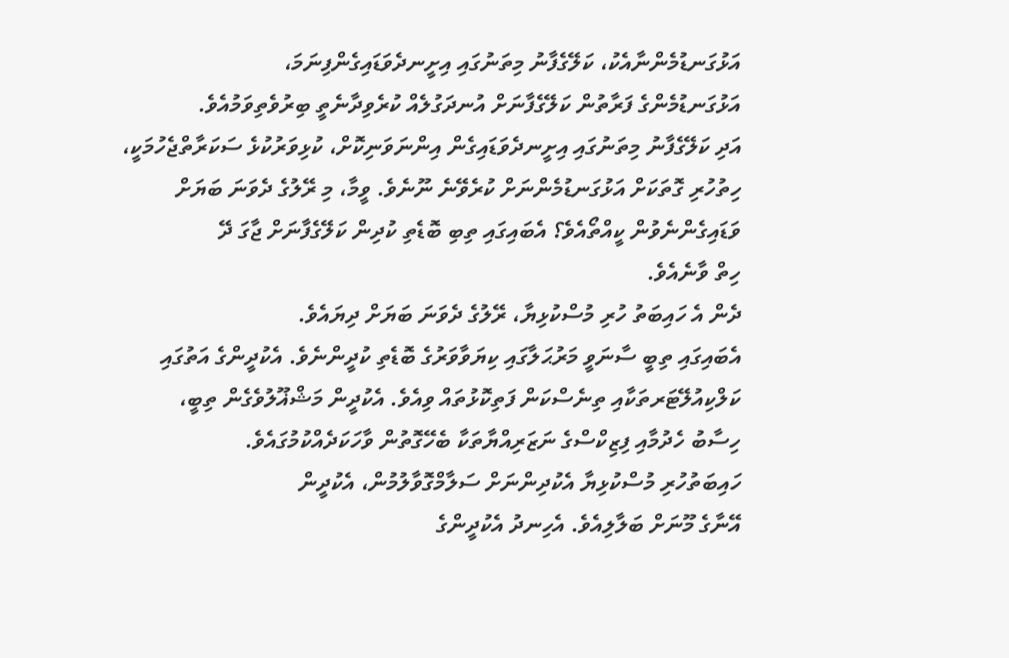އަޅުގަނޑުމެންނާއެކު، ކަލޭގެފާނު މިތަނުގައި އިށީނދެވަޑައިގެންފިނަމަ،
އަޅުގަނޑުމެންގެ ފަރާތުން ކަލޭގެފާނަށް އުނދަގުލެއް ކުރެވިދާނެތީ ބިރުވެތިވަމުއެވެ.
އަދި ކަލޭގެފާނު މިތަނުގައި އިށީނދެވަޑައިގެން އިންނަވަނިކޮށް، ކުޅިވަރުކުޅެ ސަކަރާތްޖެހުމަކީ،
ހިތުހުރި ގޮތަކަށް އަޅުގަނޑުމެންނަށް ކުރެވޭނެ ނޫނެވެ. ވީމާ، މި ރޭލުގެ ދެވަނަ ބަޔަށް
ވަޑައިގެންނެވުން ކީއްތޯއެވެ؟ އެބައިގައި ތިބި ބޮޑެތި ކުދިން ކަލޭގެފާނަށް ޖާގަ ދޭ
ހިތް ވާނެއެވެ.
ދެން އެ ހައިބަތު ހުރި މުސްކުޅިޔާ، ރޭލުގެ ދެވަނަ ބަޔަށް ދިޔައެވެ.
އެބައިގައި ތިބީ ސާނަވީ މަރުޙަލާގައި ކިޔަވާވަރުގެ ބޮޑެތި ކުދީންނެވެ. އެކުދީންގެ އަތުގައި
ކަލްކިއުލޭޓަރތަކާއި ތިނެސްކަން ފަތިކޮޅުތައް ވިއެވެ. އެކުދީން މަޝްޣޫލުވެގެން ތިބީ،
ހިސާބު ހެދުމާއި ފިޒިކްސްގެ ނަޒަރިއްޔާތަކާ ބެހޭގޮތުން ވާހަކަދެއްކުމުގައެވެ.
ހައިބަތުހުރި މުސްކުޅިޔާ އެކުދިންނަށް ސަލާމްގޮވާލުމުން، އެކުދީން
އޭނާގެ މޫނަށް ބަލާލިއެވެ. އެހިނދު އެކުދީންގެ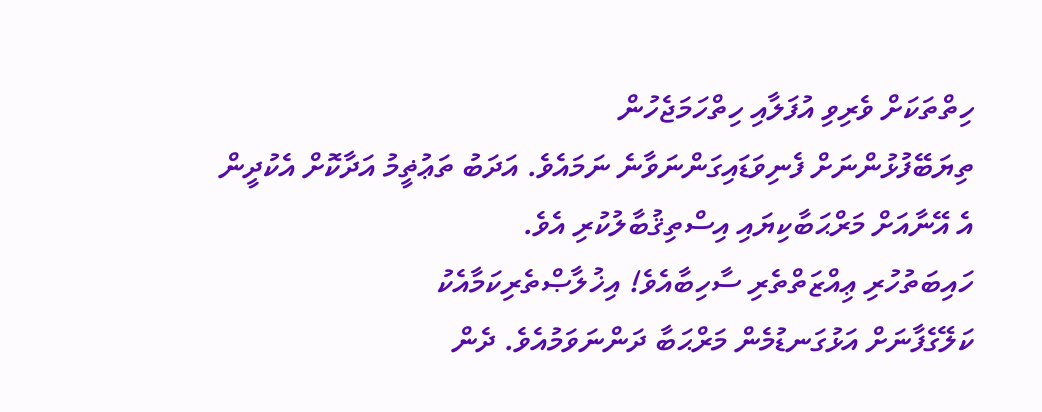ހިތްތަކަށް ވެރިވި އުފަލާއި ހިތްހަމަޖެހުން
ތިޔަބޭފުޅުންނަށް ފެނިވަޑައިގަންނަވާނެ ނަމައެވެ. އަދަބު ތަޢުޡީމު އަދާކޮށް އެކުދީން
އެ އޭނާއަށް މަރްޙަބާކިޔައި އިސްތިޤުބާލުކުރި އެވެ.
ހައިބަތުހުރި ޢިއްޒަތްތެރި ސާހިބާއެވެ! އިޚުލާޞްތެރިކަމާއެކު
ކަލޭގެފާނަށް އަޅުގަނޑުމެން މަރްޙަބާ ދަންނަވަމުއެވެ. ދެން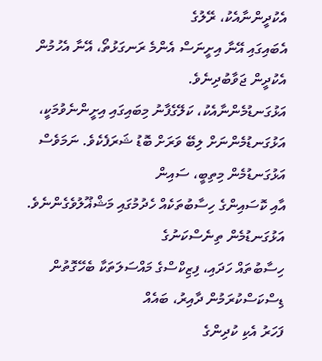އެކުދީންނާއެކު، ރޭލުގެ
އެބައިގައި އޭނާ އިށީނަސް އެންމެ ރަނގަޅުތޯ، އޭނާ އެހުމުން އެކުދީން ޖަވާބުދިނެވެ.
އަޅުގަނޑުމެންނާއެކު، ކަލޭގެފާނު މިބައިގައި އިށީންނެވުމަކީ،
އަޅުގަނޑުމެންނަށް ލިބޭ ވަރަށް ބޮޑު ޝަރަފެކެވެ. ނަމަވެސް އަޅުގަނޑުމެން މިތިބީ، ސައިން
އާއި ކޮސައިންގެ ހިސާބުތަކެއް ހެދުމުގައި މަޝްޣޫލުވެގެންނެވެ. އަޅުގަނޑުމެން ތިނެސްކަނުގެ
ހިސާބުތައް ހަދައި، ފިޒިކްސްގެ މައްސަލަތަކާ ބެހޭގޮތުން ޑިސްކަސްކުރަމުން ދާއިރު، ބައެއް
ފަހަރު އެކި ކުދިންގެ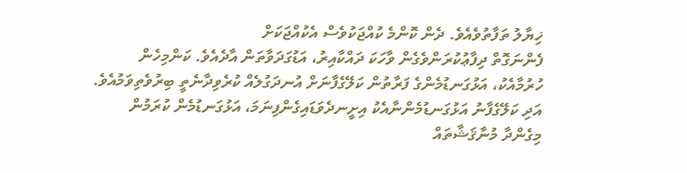ޚިޔާލު ތަފާތުވެއެވެ. ދެން ކޮންމެ ކުއްޖަކުވެސް އެކުއްޖަކަށް
ފެންނަގޮތް ދިފާޢުކުރަންވެގެން ވާހަކަ ދައްކާއިރު، އަޑުގަދަވާތަން އާދެއެވެ. ކަންމިހެން
ހުރުމާއެކު، އަޅުގަނޑުމެންގެ ފަރާތުން ކަލޭގެފާނަށް އުނދަގުލެއް ކުރެވިދާނެތީ ބިރުވެތިވަމުއެވެ.
އަދި ކަލޭގެފާނު އަޅުގަނޑުމެންނާއެކު އިށީނދެވަޑައިގެންފިނަމަ، އަޅުގަނޑުމެން ކުރަމުން
މިގެންދާ މުނާޤަޝާތައް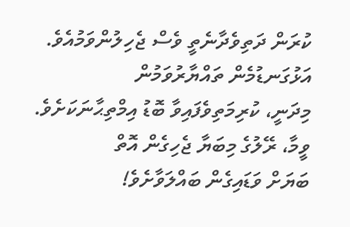ކުރަން ދަތިވެދާނެތީ ވެސް ޖެހިލުންވަމުއެވެ. އަޅުގަނޑުމެން ތައްޔާރުވަމުން
މިދަނީ، ކުރިމަތިވެފައިވާ ބޮޑު އިމްތިޙާނަކަށެވެ. ވީމާ، ރޭލުގެ މިބަޔާ ޖެހިގެން އޮތް
ބަޔަށް ވަޑައިގެން ބައްލަވާށެވެ!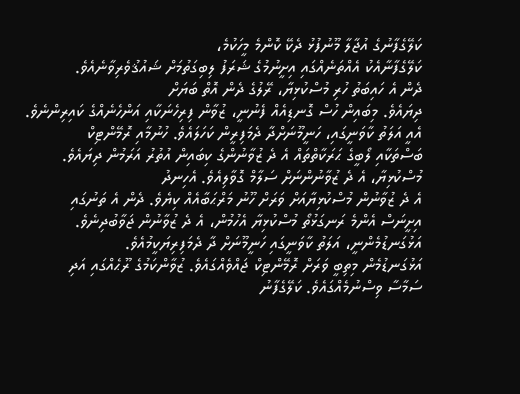ކަލޭގެފާނުގެ އުޖާލާ މޫނުފުޅު ދެކޭ ކޮންމެ މީހަކުމެ،
ކަލޭގެފާނާއެކު އެއްތަނެއްގައި އިށީނުމުގެ ޝަރަފު ލިބިގަތުމަށް ޝައުޤުވެރިވާނެއެވެ.
ދެން އެ ހައިބަތު ހުރި މުސްކުޅިޔާ، ރޭލުގެ ދެން އޮތް ބަޔަށް
ދިޔައެވެ. މިބައިން ހުސް ގޮނޑިއެއް ފެނުނީ، ޒުވާން ފިރިހެނަކާއި އަންހެނެއްގެ ކައިރިންނެވެ.
އެއީ އަލަތު ކާވަނީގައި، ހަނީމޫނަށްދާ ދެމަފިރީން ކަހަލައެވެ. ހުނުމާއި ރޮމޭންޓިކް
ބަސްތަކާއި ލޯބީގެ ޙަރަކާތްތައް އެ ދެ ޒުވާނުންގެ ކިބައިން އުތުރު އަރަމުން ދިޔައެވެ.
މުސްކުޅިޔާ، އެ ދެ ޒުވާނުންނަށް ސަލާމް ގޮވާލިއެވެ. އެހިނދު
އެ ދެ ޒުވާނުން މުސްކުޅިޔާއަށް ވަރަށް ހޫނު މަރްޙަބާއެއް ކިޔެވެ. ދެން އެ ތަނުގައި
އިށީނަސް އެންމެ ރަނގަޅުތޯ މުސްކުޅިޔާ އެހުމުން، އެ ދެ ޒުވާނުން ޖަވާބުދިނެވެ.
އަޅުގަނޑުމެންނީ، އަލަތު ކާވަނީގައި ހަނީމޫނަށް ދާ ދެމަފިރިޔަކީމުއެވެ.
އަޅުގަނޑުމެން މިތިބީ ވަރަށް ރޮމޭންޓިކް ޖައްވެއްގައެވެ. ޒުވާންކަމުގެ ރޫޙެއްގައި އަދި
ސަމާސާ ވިސްނުމެއްގައެވެ. ކަލޭގެފާނު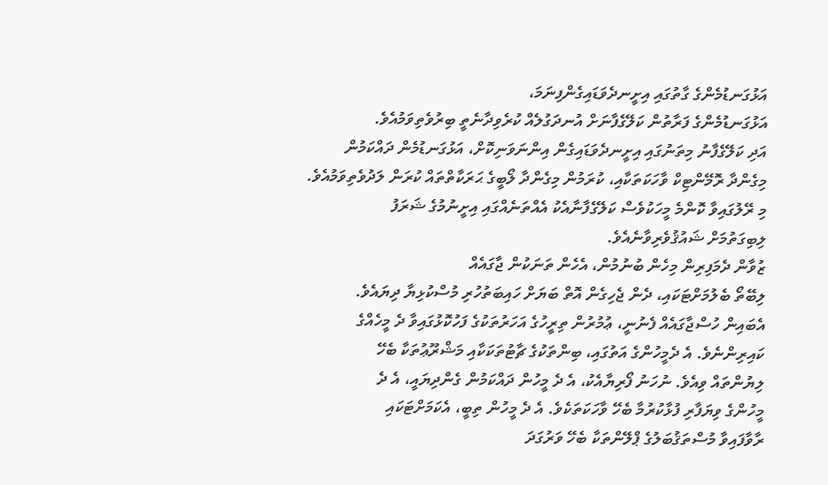އަޅުގަނޑުމެންގެ ގާތުގައި އިށީނދެވަޑައިގެންފިނަމަ،
އަޅުގަނޑުމެންގެ ފަރާތުން ކަލޭގެފާނަށް އުނދަގުލެއް ކުރެވިދާނެތީ ބިރުވެތިވަމުއެވެ.
އަދި ކަލޭގެފާނު މިތަނުގައި އިށީނދެވަޑައިގެން އިންނަވަނިކޮށް، އަޅުގަނޑުމެން ދައްކަމުން
މިގެންދާ ރޮމޭންޓިކް ވާހަކަތަކާއި، ކުރަމުން މިގެންދާ ލޯބީގެ ޙަރަކާތްތައް ކުރަން ލަދުވެތިވަމުއެވެ.
މި ރޭލުގައިވާ ކޮންމެ މީހަކުވެސް ކަލޭގެފާނާއެކު އެއްތަނެއްގައި އިށީނުމުގެ ޝަރަފު
ލިބިގަތުމަށް ޝައުޤުވެރިވާނެއެވެ.
ޒުވާން ދެމަފިރިން މިހެން ބުނުމުން، އެހެން ތަނަކުން ޖާގައެއް
ލިބޭތޯ ބެލުމަށްޓަކައި، ދެން ޖެހިގެން އޮތް ބަޔަށް ހައިބަތުހުރި މުސްކުޅިޔާ ދިޔައެވެ.
އެބައިން ހުސްޖާގައެއް ފެނުނީ، ޢުމުރުން ތިރީހުގެ އަހަރުތަކުގެ ފަހުކޮޅުގައިވާ ދެ މީހެއްގެ
ކައިރިންނެވެ. އެ ދެމީހުންގެ އަތުގައި، ބިންތަކުގެ ޗާޓުތަކަކާއި މަޝްރޫޢުތަކާ ބެހޭ
ލިޔުންތައް ވިއެވެ. ނުހަނު ފޯރިޔާއެކު، އެ ދެ މީހުން ދައްކަމުން ގެންދިޔައީ، އެ ދެ
މީހުންގެ ވިޔަފާރި ފުޅާކުރުމާ ބެހޭ ވާހަކަތަކެވެ. އެ ދެ މީހުން ތިބީ، އެކަމަށްޓަކައި
ރާވާފައިވާ މުސްތަޤުބަލުގެ ޕްލޭންތަކާ ބެހޭ ވަރުގަދަ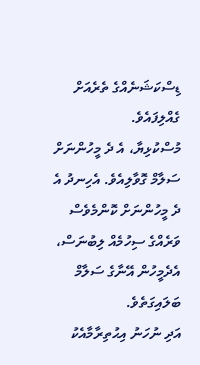ޑިސްކަޝަނެއްގެ ތެރެއަށް ގެއްލިފައެވެ.
މުސްކުޅިޔާ، އެ ދެ މީހުންނަށް ސަލާމް ގޮވާލިއެވެ. އެހިނދު އެ
ދެ މީހުންނަށް ކޮންމެވެސް ވަރެއްގެ ސިހުމެއް ލިބުނަސް، އެދެމީހުން އޭނާގެ ސަލާމް ބަލައިގަތެވެ.
އަދި ނުހަނު އިޙުތިރާމާއެކު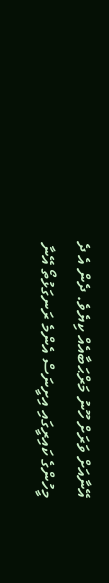އޭނާއަށް ވަރަށް ހޫނު މަރްޙަބާއެއް ކިޔެވެ. ދެން އެ ދެ
މީހުންގެ ކައިރީގައި އިށީނަސް އެންމެ ރަނގަޅުތޯ އޭނާ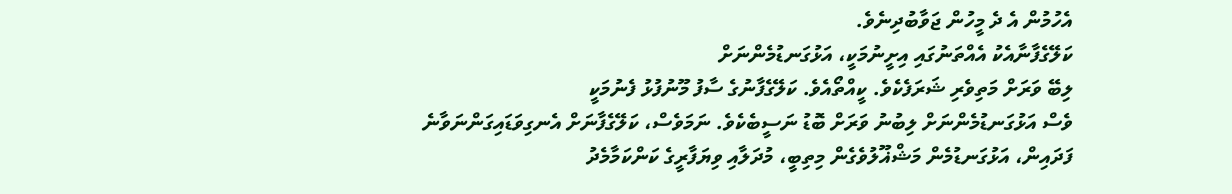އެހުމުން އެ ދެ މީހުން ޖަވާބުދިނެވެ.
ކަލޭގެފާނާއެކު އެއްތަނުގައި އިށީނުމަކީ، އަޅުގަނޑުމެންނަށް
ލިބޭ ވަރަށް މަތިވެރި ޝަރަފެކެވެ. ކީއްތޯއެވެ. ކަލޭގެފާނުގެ ސާފު މޫނުފުޅު ފެނުމަކީ
ވެސް އަޅުގަނޑުމެންނަށް ލިބުނު ވަރަށް ބޮޑު ނަސީބެކެވެ. ނަމަވެސް، ކަލޭގެފާނަށް އެނގިވަޑައިގަންނަވާނެ
ފަދައިން، އަޅުގަނޑުމެން މަޝްޣޫލުވެގެން މިތިބީ، މުދަލާއި ވިޔަފާރީގެ ކަންކަމާމެދު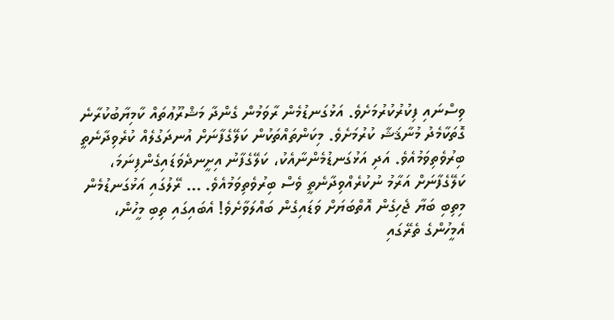ވިސްނައި ފިކުރުކުރުމަށެވެ. އަޅުގަނޑުމެން ރާވަމުން ގެންދާ މަޝްރޫޢުތައް ކާމިޔާބުކުރާނެ
ގޮތަކާމެދު މުނާޤަޝާ ކުރުމަށެވެ. މިކަންތައްތަކުން ކަލޭގެފާނަށް އުނދަގުލެއް ކުރެވިދާނެތީ
ބިރުވެތިވަމުއެވެ. އަދި އަޅުގަނޑުމެންނާއެކު، ކަލޭގެފާނު އިށީނދެވަޑައިގެންފިނަމަ،
ކަލޭގެފާނަށް އަރާމު ނުކުރެއްވިދާނެތީ ވެސް ބިރުވެތިވަމުއެވެ. ... ރޭލުގައި އަޅުގަނޑުމެން
މިތިބި ބަޔާ ޖެހިގެން އޮތްބަޔަށް ވަޑައިގެން ބައްލަވާށެވެ! އެބައިގައި ތިބި މީހުން،
އެމީހުންގެ ތެރޭގައި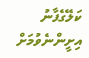ކަލޭގެފާނު އިށީންނެވުމަށް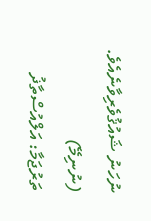ނުހަނު ޝައުޤުވެރިވާނެއެވެ. (ނުނިމޭ)
ތަރުޖަމާ: އަލްއުސްތާޛު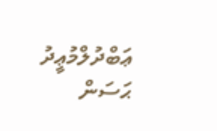ޢަބްދުލްމުޢީދު ޙަސަން